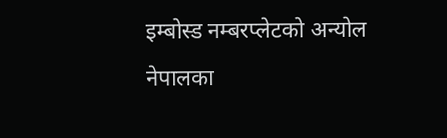इम्बोस्ड नम्बरप्लेटको अन्योल
नेपालका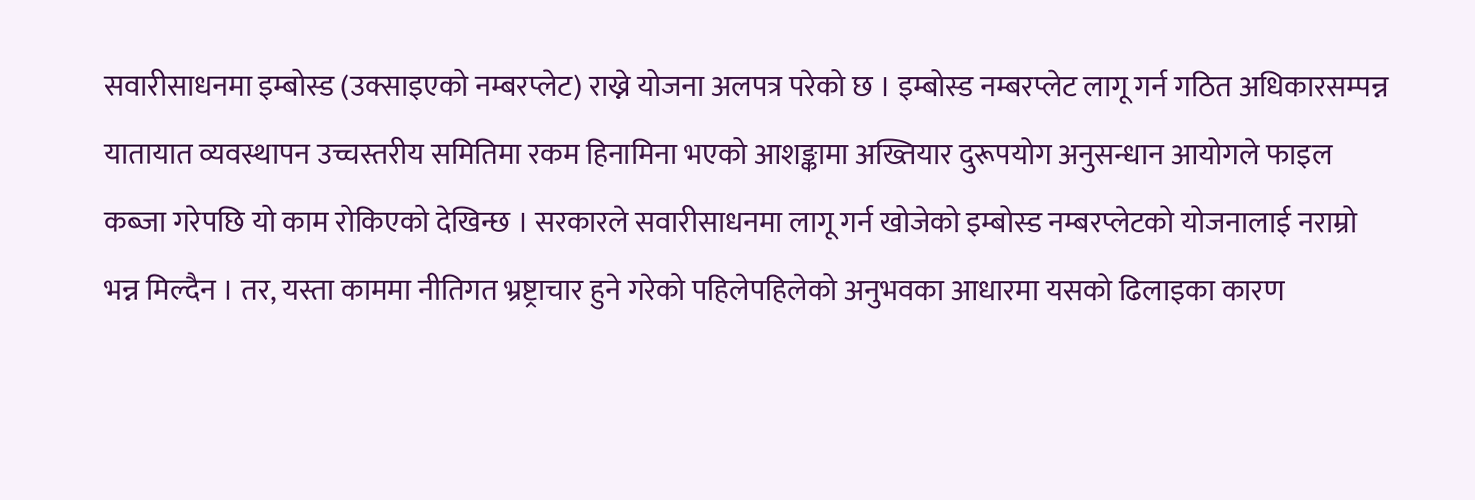सवारीसाधनमा इम्बोस्ड (उक्साइएको नम्बरप्लेट) राख्ने योजना अलपत्र परेको छ । इम्बोस्ड नम्बरप्लेट लागू गर्न गठित अधिकारसम्पन्न यातायात व्यवस्थापन उच्चस्तरीय समितिमा रकम हिनामिना भएको आशङ्कामा अख्तियार दुरूपयोग अनुसन्धान आयोगले फाइल कब्जा गरेपछि यो काम रोकिएको देखिन्छ । सरकारले सवारीसाधनमा लागू गर्न खोजेको इम्बोस्ड नम्बरप्लेटको योजनालाई नराम्रो भन्न मिल्दैन । तर, यस्ता काममा नीतिगत भ्रष्ट्राचार हुने गरेको पहिलेपहिलेको अनुभवका आधारमा यसको ढिलाइका कारण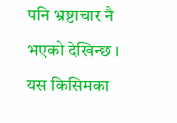पनि भ्रष्टाचार नै भएको देखिन्छ ।
यस किसिमका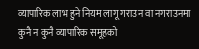व्यापारिक लाभ हुने नियम लागू गराउन वा नगराउनमा कुनै न कुनै व्यापारिक समूहको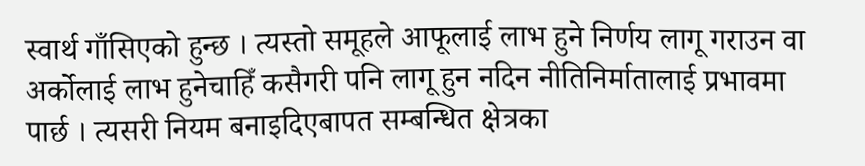स्वार्थ गाँसिएको हुन्छ । त्यस्तो समूहले आफूलाई लाभ हुने निर्णय लागू गराउन वा अर्कोलाई लाभ हुनेचाहिँ कसैगरी पनि लागू हुन नदिन नीतिनिर्मातालाई प्रभावमा पार्छ । त्यसरी नियम बनाइदिएबापत सम्बन्धित क्षेत्रका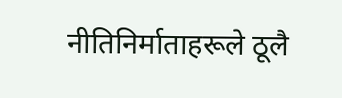नीतिनिर्माताहरूले ठूलै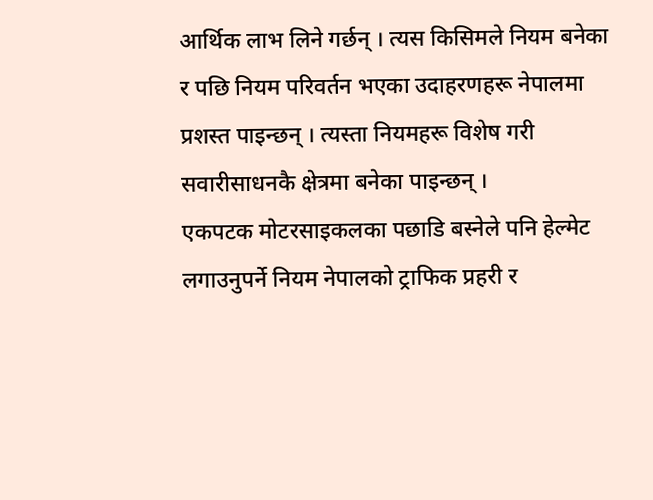आर्थिक लाभ लिने गर्छन् । त्यस किसिमले नियम बनेका र पछि नियम परिवर्तन भएका उदाहरणहरू नेपालमा प्रशस्त पाइन्छन् । त्यस्ता नियमहरू विशेष गरी सवारीसाधनकै क्षेत्रमा बनेका पाइन्छन् ।
एकपटक मोटरसाइकलका पछाडि बस्नेले पनि हेल्मेट लगाउनुपर्ने नियम नेपालको ट्राफिक प्रहरी र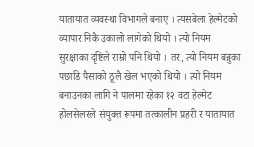यातायात व्यवस्था विभागले बनाए । त्यसबेला हेल्मेटको व्यापार निकै उकालो लागेको थियो । त्यो नियम सुरक्षाका दृष्टिले राम्रो पनि थियो । तर, त्यो नियम बन्नुका पछाडि पैसाको ठूलै खेल भएको थियो । त्यो नियम बनाउनका लागि ने पालमा रहेका १२ वटा हेल्मेट होलसेलरले संयुक्त रूपमा तत्कालीन प्रहरी र यातायात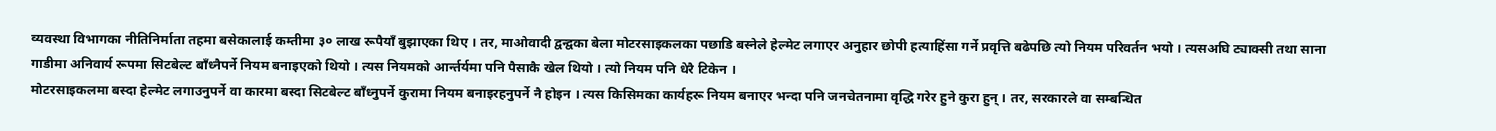व्यवस्था विभागका नीतिनिर्माता तहमा बसेकालाई कम्तीमा ३० लाख रूपैयाँ बुझाएका थिए । तर, माओवादी द्वन्द्वका बेला मोटरसाइकलका पछाडि बस्नेले हेल्मेट लगाएर अनुहार छोपी हत्याहिंसा गर्ने प्रवृत्ति बढेपछि त्यो नियम परिवर्तन भयो । त्यसअघि ट्याक्सी तथा साना गाडीमा अनिवार्य रूपमा सिटबेल्ट बाँध्नैपर्ने नियम बनाइएको थियो । त्यस नियमको आर्न्तर्यमा पनि पैसाकै खेल थियो । त्यो नियम पनि धेरै टिकेन ।
मोटरसाइकलमा बस्दा हेल्मेट लगाउनुपर्ने वा कारमा बस्दा सिटबेल्ट बाँध्नुपर्ने कुरामा नियम बनाइरहनुपर्ने नै होइन । त्यस किसिमका कार्यहरू नियम बनाएर भन्दा पनि जनचेतनामा वृद्धि गरेर हुने कुरा हुन् । तर, सरकारले वा सम्बन्धित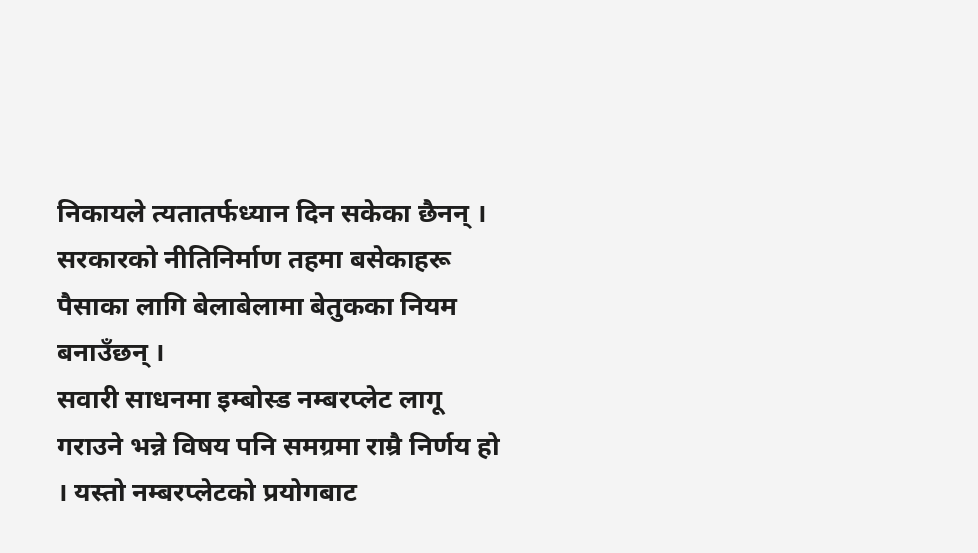निकायले त्यतातर्फध्यान दिन सकेका छैनन् । सरकारको नीतिनिर्माण तहमा बसेकाहरू पैसाका लागि बेलाबेलामा बेतुकका नियम बनाउँछन् ।
सवारी साधनमा इम्बोस्ड नम्बरप्लेट लागू गराउने भन्ने विषय पनि समग्रमा राम्रै निर्णय हो । यस्तो नम्बरप्लेटको प्रयोगबाट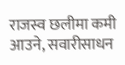राजस्व छलीमा कमी आउने, सवारीसाधन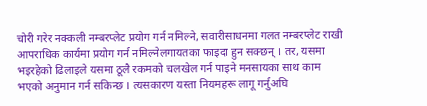चोरी गरेर नक्कली नम्बरप्लेट प्रयोग गर्न नमिल्ने, सवारीसाधनमा गलत नम्बरप्लेट राखी आपराधिक कार्यमा प्रयोग गर्न नमिल्नेलगायतका फाइदा हुन सक्छन् । तर, यसमा भइरहेको ढिलाइले यसमा ठूलै रकमको चलखेल गर्न पाइने मनसायका साथ काम भएको अनुमान गर्न सकिन्छ । त्यसकारण यस्ता नियमहरू लागू गर्नुअघि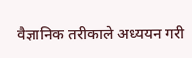वैज्ञानिक तरीकाले अध्ययन गरी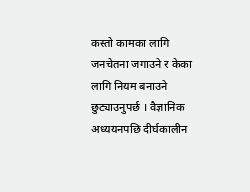कस्तो कामका लागि जनचेतना जगाउने र केका लागि नियम बनाउने छुट्याउनुपर्छ । वैज्ञानिक अध्ययनपछि दीर्घकालीन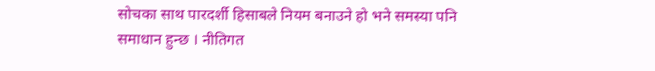सोचका साथ पारदर्शी हिसाबले नियम बनाउने हो भने समस्या पनि समाधान हुन्छ । नीतिगत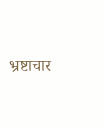भ्रष्टाचार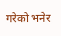गरेको भनेर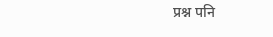प्रश्न पनि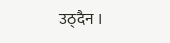उठ्दैन ।